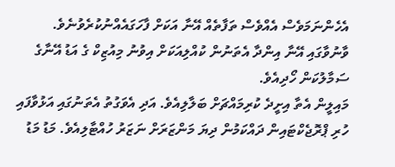އެހެންނަމަވެސް އެއްވެސް ތަފާތެއް އޭނާ އަކަށް ފާހަގައެއްނުކުރެވުނެވެ. ވާނުވާގައި އޭނާ އިންދާ އެތަނުން ކުއްލިއަކަށް އިވުނު މިއުޒިކް ގެ އަޑު އޭނާގެ ސަމާލުކަން ހޯދިއެވެ.
މައިލީން އެތާ އިށީދެ ކުރިމައްޗަށް ބަލާލިއެވެ. އަދި އެވަގުތު އެތަނުގައި އަޅުވާފައި ހުރި ޕްރޮޖެކްޓައިން ދައްކަމުން ދިޔަ މަންޒަރަށް ނަޒަރު ހުއްޓާލިއެވެ. މަޑު މަޑު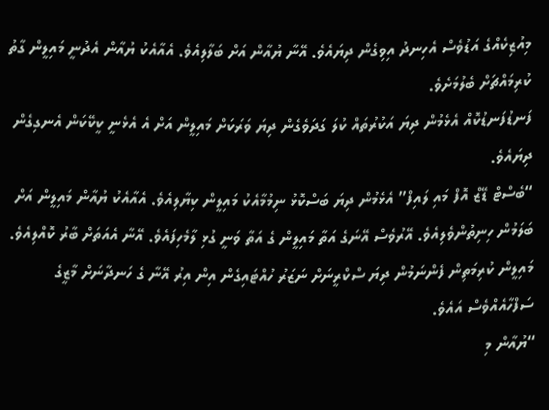މިއުޒިކެއްގެ އަޑުވެސް އެހިނދު އިވިގެން ދިޔައެވެ. އޭނާ ޔުއާން އަށް ބަލާލިއެވެ. އެއާއެކު ޔުއާން އެދުނީ މައިލީން ގާތު ކުރިމައްޗަށް ބެލުމަށެވެ.
ފަނޑުފަނޑުކޮއް އެޅެމުން ދިޔަ އަކުރުތައް ކުލަ ގަދަވެގެން ދިޔަ ވަރަކަށް މައިލީން އަށް އެ އެޅެނީ ކީކޭކަން އެނގިގެން ދިޔައެވެ.
“ބެސްޓް ޑޭޒް އޮފް މައި ލައިފް” އެޅެމުން ދިޔަ ބަސްކޮޅު ނިމުމާއެކު މައިލީން ކިޔާލިއެވެ. އެއާއެކު ޔުއާން މައިލީން އަށް ބަލަމުން ހިނިތުންވެލިއެވެ. އޭރުވެސް އޭނަގެ އަތާ މައިލީން ގެ އަތާ ވަނީ ގުޅި ލާމެހިފައެވެ. އޭނާ އެއަތަށް ބާރު ކޮއްލިއެވެ. މައިލީން ކުރިމަތިން ފެންނަމުން ދިޔަ ސްކްރީނަށް ނަޒަރު ހުއްޓައިގެން އިން އިރު އޭނާ ގެ ހަނދާނަށް މާޒީގެ ސަފްހާއެއްވެސް އައެވެ.
“ޔުއާން މި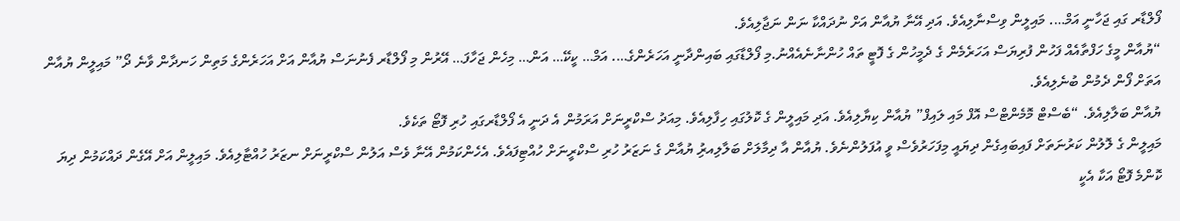ފޯލްޑާރ ގައި ޖަހާނީ އަމް…. މައިލީން ވިސްނާލިއެވެ. އަދި އޭނާ ޔުއާން އަށް ނުދައްކާ ނަން ނަޖާލިއެވެ.
“ޔުއާން މީގެ ހަފްތާއެއް ފަހުން ފުރިޔަސް އަހަރެމެން ގެ ދެމީހުން ގެ ފޮޓީ ތައް ހުންނާނެއެއްނު.މި ފޯލްޑާގައި ބައިންދާނީ އަހަރެންގެ…. އަމް… ކީކޭ… އަން… މިހެން ޖަހާފަ… އޭރުން މި ފޯލްޑާރ ފެނުނަސް ޔުއާން އަށް އަހަރެންގެ މަތިން ހަނދާން ވާނެ ދޯ” މައިލީން ޔުއާން އަތަށް ފޯން ދެމުން ބުނެލިއެވެ.
ޔުއާން ބަލާލިއެވެ. “ބެސްޓް މޮމެންޓްސް އޮފް މައި ލައިފް” ޔުއާން ކިޔާލިއެވެ. އަދި މައިލީން ގެ ކޮލުގައި ހިފާލިއެވެ. މިއަދު ސްކްރީނަށް އަރަމުން އެ ދަނީ އެ ފޯލްޑާރގައި ހުރި ފޮޓޯ ތަކެވެ.
މައިލީން ގެ ލޮލުން ކަރުނަތަށް ފައިބައިގެން ދިޔައީ މިފަހަރުވެސް ވީ އުފަލުންނެވެ. ޔުއާން އާ ދިމާލަށް ބަލާލިއރިު ޔުއާން ގެ ނަޒަރު ހުރި ސްކްރީނަށް ހުއްޓިފައެވެ. އެހެންކަމުން އޭނާ ވެސް އަލުން ސްކްރީނަށް ނޒަރު ހުއްޓާލިއެވެ. މައިލީން އަށް އޭގެން ދައްކަމުން ދިޔަ ކޮންމެ ފޮޓޯ އަކާ އެކީ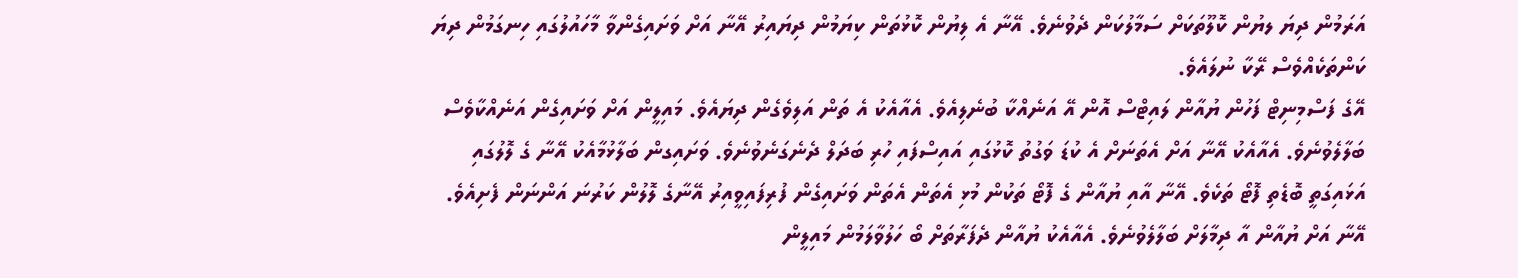އަރަމުން ދިޔަ ލޔުން ކޮލޫތަކަށް ސަމާލުކަން ދެވުނެވެ. އޭނާ އެ ލިޔުން ކޮޅުތަން ކިޔަމުން ދިޔައިރު އޭނާ އަށް ވަށައިގެންވާ މާހައުލުގައި ހިނގަމުން ދިޔަ ކަންތަކެއްވެސް ރޭކާ ނުލައެވެ.
އޭގެ ފަސްމިނިޓް ފަހުން ޔުއާން ލައިޓްސް އޮން އޭ އަނެއްކާ ބުނެލިއެވެ. އެއާއެކު އެ ތަން އަލިވެގެން ދިޔައެވެ. މައިލީން އަށް ވަށައިގެން އަނެއްކާވެސް ބަލާލެވުނެވެ. އެއާއެކު އޭނާ އަށް އެތަނަށް އެ ކުޑަ ވަގުތު ކޮޅުގައި އައިސްފައި ހުރި ބަދަލް ދެނެގަނެވުނެވެ. ވަށައިގން ބަލާޅުމާއެކު އޭނާ ގެ ލޮލުގައި އަޅައިގަތީ ބޮޑެތި ފޮޓޯ ތަކެވެ. އޭނާ އާއި ޔުއާން ގެ ފޮޓޯ ތަކުން މުޅި އެތަން އެތަން ވަށައިގެން ފުރިފައިވީއިރު އޭނާގެ ލޮލުން ކަރުނަ އަންނަން ފެށިއެވެ. އޭނާ އަށް ޔުއާން އާ ދިމާލަށް ބަލާލެވުނެވެ. އެއާއެކު ޔުއާން ދެފަރާތަށް ބޯ ހަލުވާލަމުން މައިލީން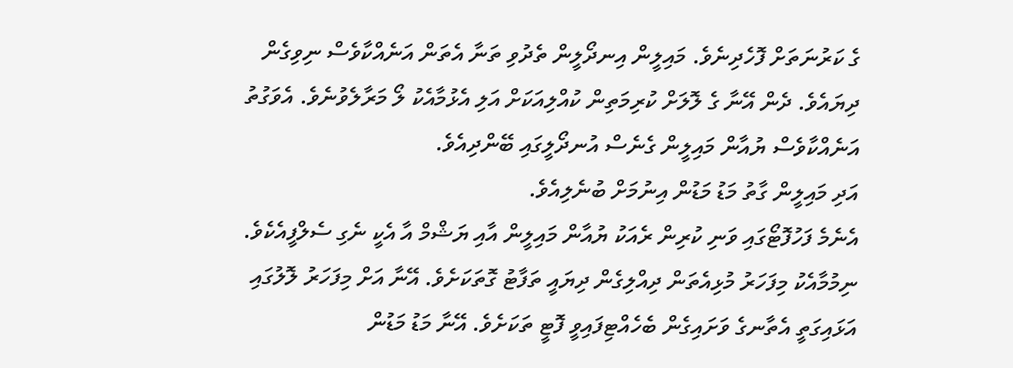ގެ ކަރުނަތަށް ފޮހެދިނެވެ. މައިލީން އިނދޯލީން ތެދުވި ތަނާ އެތަން އަނެއްކާވެސް ނިވިގެން ދިޔައެވެ. ދެން އޭނާ ގެ ލޮލަށް ކުރިމަތިން ކުއްލިއަކަށް އަލި އެޅުމާއެކު ލޯ މަރާލެވުނެވެ. އެވަގުތު އަނެއްކާވެސް ޔުއާން މައިލީން ގެނެސް އުނދޯލީގައި ބޭންދިއެވެ.
އަދި މައިލީން ގާތު މަޑު މަޑުން އިނުމަށް ބުނެލިއެވެ.
އެނެމެ ފަހުފޮޓޯގައި ވަނި ކުރިން ރެއަކު ޔުއާން މައިލީން އާއި ޔަޝްމް އާ އެކީ ނެގި ސެލްފީއެކެވެ.
ނިމުމާއެކު މިފަހަރު މުޅިއެތަން ދިއްލިގެން ދިޔައީ ތަފާޓު ގޮތަކަށެވެ. އޭނާ އަށް މިފަހަރު ލޮލުގައި އަޅައިގަތީ އެތާނގެ ވަށައިގެން ބެހެއްޓިފައިވީ ފޮޓީ ތަކަށެވެ. އޭނާ މަޑު މަޑުން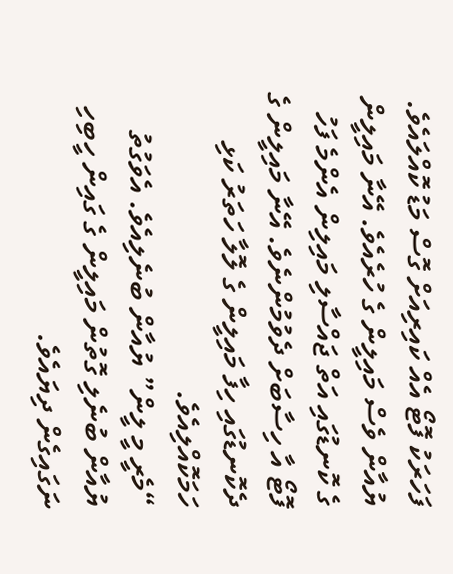ފަހަރަކު ފޮޓޯ އެއް ކައިރިއަށް ގޮސް މަޑު ކޮއްލައެވެ. ޔުއާން ވެސް މައިލީން ގެ ހުރެއެވެ. އޭނާ މައިލީން ގެ ކޮނޑުގައި އަތް ޖައްސާލި މައިލިން އެންމެ ފަހު ފޮޓޯ އާ ހިސާބަށް ދެވުމުންނެވެ. އޭނާ މައިލީން ގެ ދެކޮނޑުގައި ހިފާ މައިލީން ގެ ލޮލާ ހަތަރު ކަޅި ހަމަކޮއްލިއެވެ.
“މެރީ މީ ލީން” ޔުއާން ބުނެލިއެވެ. އެވަގުތު ޔުއާން ބުނެލި ގޮތުން މައިލީން ގެ ގައިން ހީބިހި ނަގައިގެން ދިޔައެވެ.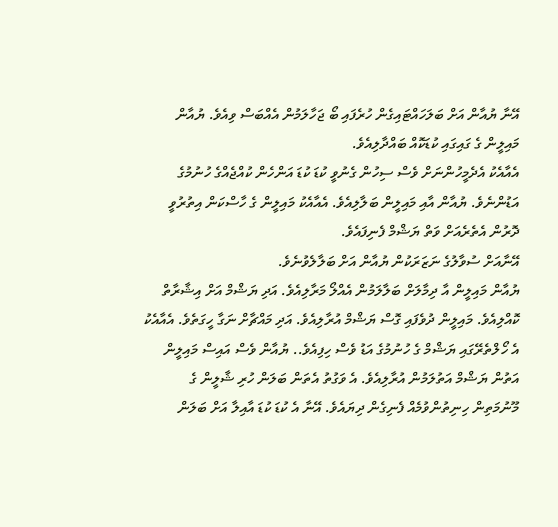އޭނާ ޔުއާން އަށް ބަލަހައްޓައިގެން ހުރެފައި ބޯ ޖަހާލަމުން އެއްބަސް ވިއެވެ. ޔުއާން މައިލީން ގެ ގައިގައި ކުޑަކޮއް ބައްދާލިއެވެ.
އެއާއެކު އެދެމީހުންނަށް ވެސް ސިހުން ގެނުވީ ކުޑަ ކުޑަ އަންހެން ކުއްޖެއްގެ ހުނުމުގެ އަޑުންނެވެ. ޔުއާން އާއި މައިލީން ބަލާލިއެވެ. އެއާއެކު މައިލީން ގެ ހާސްކަން އިތުރުވީ ދޮރުން އެތެރެއަށް ވަތް ޔަޝްމް ފެނިފައެވެ.
އޭނާއަށް ސުވާލުގެ ނަޒަރަކުން ޔުއާން އަށް ބަލާލެވުނެވެ.
ޔުއާން މައިލީން އާ ދިމާލަށް ބަލާލަމުން އެއްލޯ މަރާލިއެވެ. އަދި ޔަޝްމް އަށް އިޝާރާތް ކޮއްލިއެވެ. މައިލީން ދުވެފައި ގޮސް ޔަޝްމް އުރާލިއެވެ. އަދި މައްޗާށް ނަގާ ހީގަތެވެ. އެއާއެކު އެ ހޯލްތެރޭގައި ޔަޝްމް ގެ ހުނުމުގެ އަޑު ވެސް ހިފިއެވެ.. ޔުއާން ވެސް އައިސް މައިލީން އަތުން ޔަޝްމް އަތުލަމުން އުރާލިއެވެ. އެ ވަގުތު އެތަން ބަލަން ހުރި ޝާލީން ގެ މޫނުމަތިން ހިނިތުންވުމެއް ފެނިގެން ދިޔައެވެ. އޭނާ އެ ކުޑަ ކުޑަ އާއިލާ އަށް ބަލަން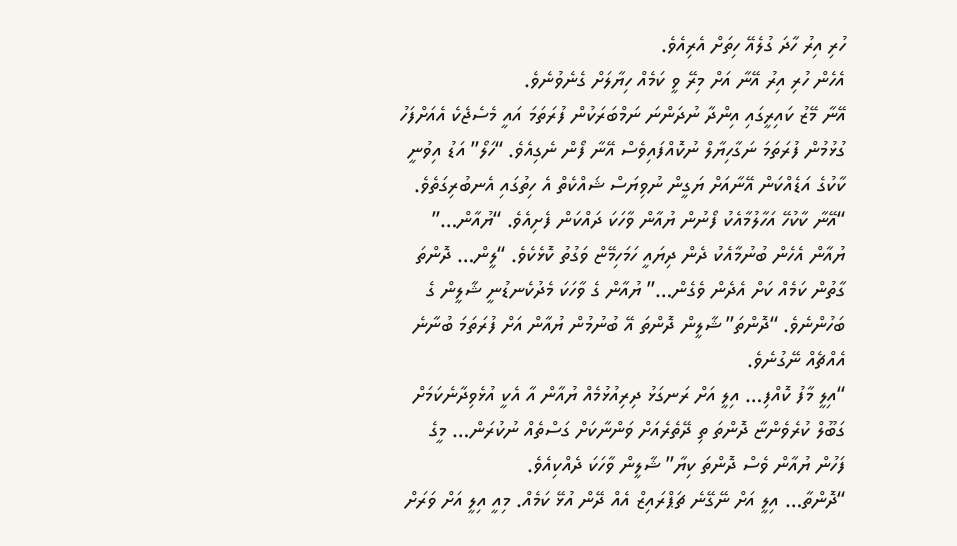ހުރި އިރު ހާދަ ގުލެއޭ ހިތަށް އެރިއެވެ.
އެހެން ހުރި އިރު އޭނާ އަށް މިރޭ ވީ ކަމެއް ހިޔާލަށް ގެނެވުނެވެ.
އޭނާ މޭޒު ކައިރީގައި އިންދާ ނުދަންނަ ނަމްބަރަކުން ފުރަތަމަ އައީ މެސެޖެކެ އެއަށްފަހު ގުޅުމުން ފުރަތަމަ ނަގާހިޔާލް ނުކޮއްފައިވެސް އޭނާ ފޯން ނެގިއެވެ. “ހަލޯ” އަޑު އިވުނީ ކާކުގެ އަޑެއްކަން އޭނާއަށް ޔަގީން ނުވިޔަސް ޝައްކެތް އެ ހިތުގައި އެނބުރިގަތެވެ. “އޭނާ ކާކުހޭ އަހާލުމާއެކު ފޯނުން ޔުއާން ވާހަކަ ދައްކަން ފެށިއެވެ. “ޔުއާން…” ޔުއާން އެހެން ބުނުމާއެކު ދެން ދިޔައީ ހަމަހިމޭޏް ވަގުތު ކޮޅެކެވެ. “ލީން… ދޮންތަ ގާތުން ކަމެއް ކަށް އެދެން ވެގެން…” ޔުއާން ގެ ވާހަކަ މެދުކެނޑުނީ ޝާލީން ގެ ބަހުންނެވެ. “ދޮންތަ” ޝާލީން ދޮންތަ އޭ ބުނުމުން ޔުއާން އަށް ފުރަތަމަ ބުނާނެ އެއްޗެއް ނޭގުނެވެ.
“އިލީ މާފު ކޮއްފި… އިލީ އަށް ރަނގަޅު ދިރިއުޅުމެއް ޔުއާން އާ އެކީ އުޅެވިދާނެކަމަށް ގަބޫލް ކުރެވެންޏާ ދޮންތަ ތި ދޭތެރެއަށް ވަންނާކަށް ގަސްތެއް ނުކުރަން… މީގެ ފަހުން ޔުއާން ވެސް ދޮންތަ ކިޔާ” ޝާލީން ވާހަކަ ދެއްކިއެވެ.
“ދޮންތާ… އިލީ އަށް ނޭގޭނެ ޗަޕްރައިޒް އެއް ދޭން އުޅޭ ކަމެއް. މިއީ އިލީ އަށް ވަރަށް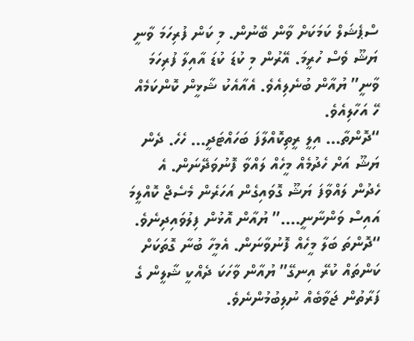ސްޕެޝަލް ކަމަކަށް ވާން ބޭނުން. މި ކަން ފުރިހަމަ ވާނީ ޔަޝޫ ވެސް ހުރީމަ. އޭރުން މި ކުޑަ ކުޑަ އާއިލާ ފުރިހަމަ ވާނީ” ޔުއާން ބުނެލިއެވެ. އެއާއެކު ޝާޅީން ކޮންކަމެއް ހޭ އަހާލިއެވެ.
“ދޮންތާ… އިލީ ރީތިކޮއްލާފަ ބަހައްޓަދީ… ހެހެ. ދެން ޔަޝޫ އަށް ހެދުމެއް މީހެއް ލައްވާ ފޮނުވަދޭނަން. އެ ހެދުން ލައްވާފަ ޔަޝޫ ގޮވައިގެން އަހަރެން މެސެޖް ކޮއްލީމަ އައިސް ވަންނާނީ….” ޔުއާން އޮޅުން ފިލުވައިދިނެވެ. “ދޮންތަ ބަލާ މީހެއް ފޮނުވާނަން. އެމީހާ ބުނާ ގޮތަކަށް ކަންތައް ކުރޭ އިނގޭ” ޔުއާން ވާހަކަ ދެއްކީ ޝާލީން ގެ ފަރާތުން ޖަވާބެއް ނުލިބުމުންނެވެ.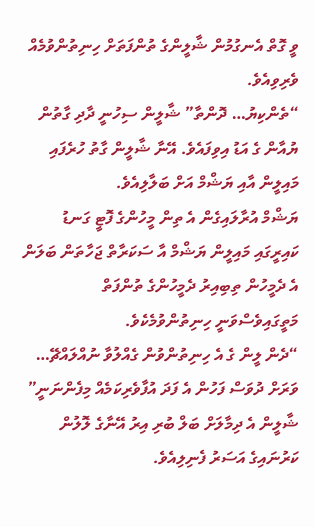ވީ ގޮތް އެނގުމުން ޝާލީންގެ ތުންފަތަށް ހިނިތުންވުމެއް ވެރިވިއެވެ.
“ތެންކިޔު… ދޮންތާ” ޝާލީން ސިހުނީ ދާދި ގާތުން ޔުއާން ގެ އަޑު އިވިފައެވެ. އޭނާ ޝާލީން ގާތު ހުރެފައި މައިލީން އާއި ޔަޝްމް އަށް ބަލާލިއެވެ.
ޔަޝްމް އުރާލައިގެން އެ ތިން މީހުންގެ ފޮޓީ ގަނޑު ކައިރީގައި މައިލީން ޔަޝްމް އާ ސަކަރާތް ޖަހާތަން ބަލަން އެ ދެމީހުން ތިބިއިރު ދެމީހުންގެ ތުންފަތް މަތީގައިވެސްވަނީ ހިނިތުންވުމެކެވެ.
“ދެން ލީން ގެ އެ ހިނިތުންވުން ގެއްލުވާ ނުއްލައްޗޭ… ވަރަށް ދުވަސް ފަހުން އެ ފަދަ އުފާވެރިކަމެއް މިފެންނަނީ” ޝާލީން އެ ދިމާލަށް ބަލް ބުރި އިރު އޭނާގެ ލޮލުން ކަރުނައިގެ އަސަރު ފެނިލިއެވެ.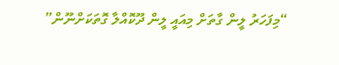“މިފަހަރު ލީން ގާތަށް މިއައީ ލީން ދޫކޮއްލާ ގޮތަކަށްނޫން”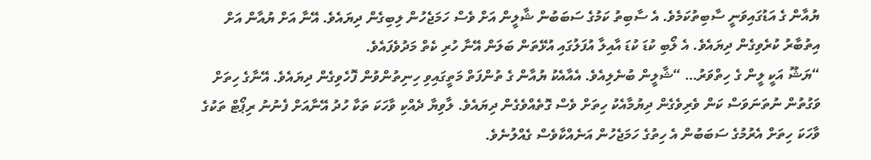ޔުއާން ގެ އަޑުގައިވަނީ ސާބިތުކަމެވެ. އެ ސާބިތު ކަމުގެ ސަބަބުން ޝާލީން އަށް ވެސް ހަމަޖެހުން ލިބިގެން ދިޔައެވެ. އޭނާ އަށް ޔުއާން އަށް އިތުބާރު ކުރެވިގެން ދިޔައެވެ. އެ ލޯބި ކުޑަ ކުޑަ އާއިލާ އުފަލުގައި އުޅޭތަން ބަލަން އޭނާ ހުރި ކެތް މަދުވެފައެވެ.
“ޔަޝޫ އަކީ ލީން ގެ ހިތްވަރު… “ޝާލީން ބުނެލިއެވެ. އެއާއެކު ޔުއާން ގެ ތުންފަތް މަތީގައިވި ހިނިތުންވުން ފޮހެވިގެން ދިޔައެވެ. އޭނާގެ ހިތަށް ވަގުތުން ނުތަނަވަސް ކަން ވެރިވެގެން ދިޔުމާއެކު ހިތަށް ވެސް ގޮތެއްވެގެން ދިޔައެވެ. ލާވިޔާ ދެއްކި ވާހަކަ ތަކާ ހުދު އޭނާއަށް ފެނުނު ރިޕޯޓް ތަކުގެ ވާހަކަ ހިތަށް އެރުމުގެ ސަބަބުން އެ ހިތުގެ ހަމަޖެހުން އަނެއްކާވެސް ގެއްލުނެވެ.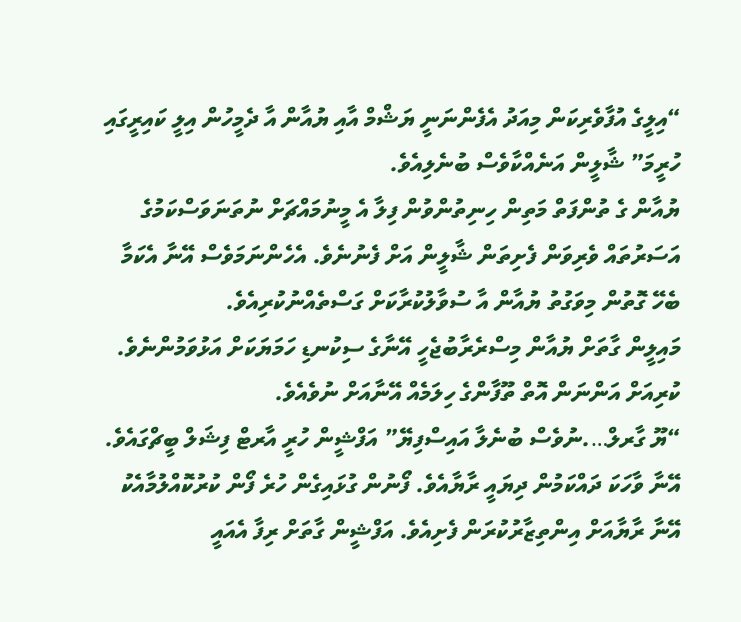“އިލީގެ އުފާވެރިކަން މިއަދު އެފެންނަނީ ޔަޝްމް އާއި ޔުއާން އާ ދެމީހުން އިލީ ކައިރީގައި ހުރީމަ” ޝާލީން އަނެއްކާވެސް ބުނެލިއެވެ.
ޔުއާން ގެ ތުންފަތް މަތިން ހިނިތުންވުން ފިލާ އެ މީނުމައްޗަށް ނުތަނަވަސްކަމުގެ އަސަރުތައް ވެރިވަން ފެށިތަން ޝާލީން އަށް ފެނުނެވެ. އެހެންނަމަވެސް އޭނާ އެކަމާ ބެހޭ ގޮތުން މިވަގުތު ޔުއާން އާ ސުވާލުކުރާކަށް ގަސްތެއްނުކުރިއެވެ.
މައިލީން ގާތަށް ޔުއާން މިސްރެރާބުޖެހީ އޭނާގެ ސިކުނޑި ހަމަޔަކަށް އަޅުވަމުންނެވެ. ކުރިއަށް އަންނަން އޮތް ތޫފާންގެ ހިލަމެއް އޭނާއަށް ނުވެއެވެ.
“ޔޫ ގާރލް….ނުވެސް ބުނެލާ އައިސްފިޔޭ” އަފްޝީން ހުރީ އާރޓް ފިޝަލް ބީޗްގައެވެ. އޭނާ ވާހަކަ ދައްކަމުން ދިޔައީ ރާޔާއެވެ. ފޯނުން ގުޅައިގެން ހުރެ ފޯން ކުރުކޮއްލުމާއެކު އޭނާ ރާޔާއަށް އިންތިޒާރުކުރަން ފެށިއެވެ. އަފްޝީން ގާތަށް ރިފާ އެއައީ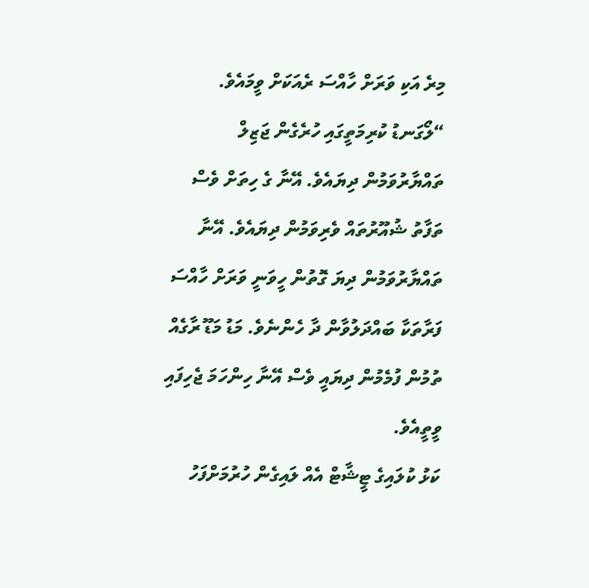މިރެ އަކި ވަރަށް ހާއްސަ ރެއަކަށް ވީމައެވެ.
“ލޯގަނޑު ކުރިމަތީގައި ހުރެގެން ޖަޒިލް ތައްޔާރުވަމުން ދިޔައެވެ. އޭނާ ގެ ހިތަށް ވެސް ތަފާތު ޝުއޫރުތައް ވެރިވަމުން ދިޔައެވެ. އޭނާ ތައްޔާރުވަމުން ދިޔަ ގޮތުން ހީވަނީ ވަރަށް ހާއްސަ ފަރާތަކާ ބައްދަލުވާން ދާ ހެންނެވެ. މަޑު މަޑޫ ރާގެއް ތުމުން ފުމެމުން ދިޔައީ ވެސް އޭނާ ހިންހަމަ ޖެހިފައި ވީތީއެވެ.
ކަޅު ކުލައިގެ ޓީޝާޓް އެއް ލައިގެން ހުރުމަށްފަހު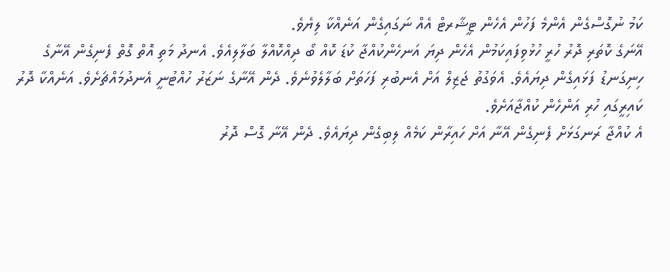ކަމު ނުގޮސްގެން އެންމެ ފަހުން އެހެން ޓީޝާރޓް އެއް ނަގައިގެން އަނެއްކާ ލިޔެވެ.
އޭނަގެ ކޮތަރި ދޮރު ހުރީ ހުޅުވިފައިކަމުން އެހެން ދިޔަ އަނހެންކުއްޖާ ކުޑަ ކޮއް ބޯ ދިއްކޮއްލާ ބަލާލިއެވެ. އެނދު މަތި އޮތް ގޮތް ފެނިގެން އޭނާގެ ހިނިގަނޑު ފަޅައިގެން ދިޔައެވެ. އެވަގުތު ޖަޒިލް އަށް އެނބުރި ފަހަތަށް ބަލާލެވުނެވެ. ދެން އޭނާގެ ނަޒަރު ހުއްޓުނީ އެނދުމައްޗަށެވެ. އަނެއްކާ ދޮރު ކައިރީގައި ހުރި އަންހެން ކުއްޖާއަށެވެ.
އެ ކުއްޖާ ރަނގަޅަށް ފެނިގެން އޭނާ އަށް ހައިރާން ކަމެއް ލިބިގެން ދިޔައެވެ. ދެން އޭނާ ގޮސް ދޮރު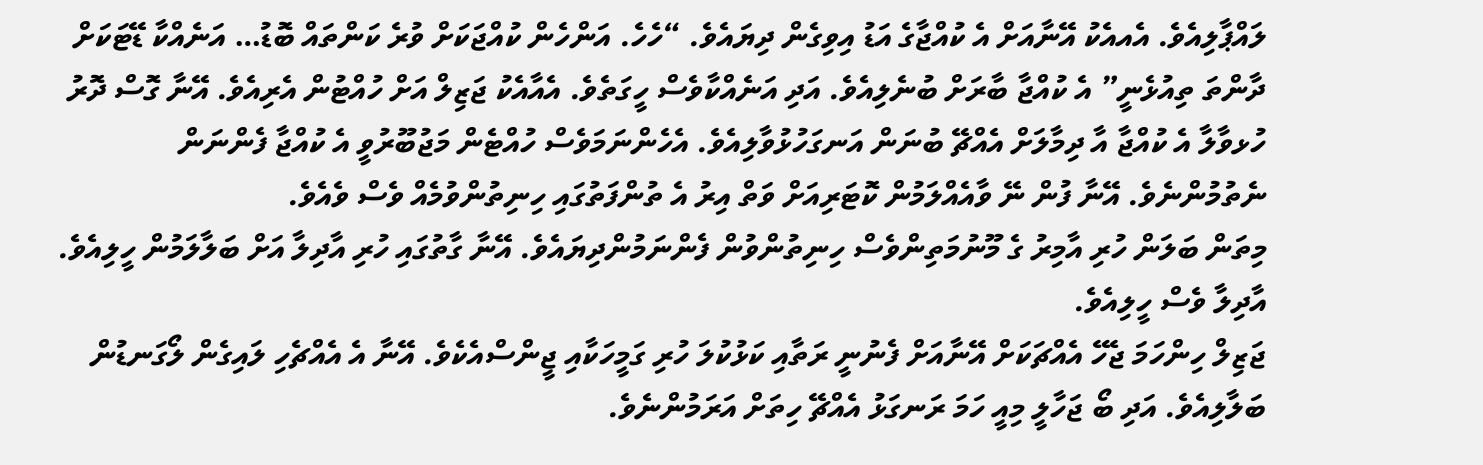ލައްޕާލިއެވެ. އެއއެކު އޭނާއަށް އެ ކުއްޖާގެ އަޑު އިވިގެން ދިޔައެވެ. “ހެހެ. އަންހެން ކުއްޖަކަށް ވުރެ ކަންތައް ބޮޑު… އަނެއްކާ ޑޭޓަކަށް ދާންތަ ތިއުޅެނީ” އެ ކުއްޖާ ބާރަށް ބުނެލިއެވެ. އަދި އަނެއްކާވެސް ހީގަތެވެ. އެއާއެކު ޖަޒިލް އަށް ހުއްޓުން އެރިއެވެ. އޭނާ ގޮސް ދޮރު ހުޅވާލާ އެ ކުއްޖާ އާ ދިމާލަށް އެއްޗޭ ބުނަން އަނގަހުޅުވާލިއެވެ. އެހެންނަމަވެސް ހުއްޓެން މަޖުބޫރުވީ އެ ކުއްޖާ ފެންނަން ނެތުމުންނެވެ. އޭނާ ފުން ނޭ ވާއެއްލަމުން ކޮޓަރިއަށް ވަތް އިރު އެ ތުންފަތުގައި ހިނިތުންވުމެއް ވެސް ވެއެވެ.
މިތަން ބަލަން ހުރި އާމިރު ގެ މޫނުމަތިންވެސް ހިނިތުންވުން ފެންނަމުންދިޔައެވެ. އޭނާ ގާތުގައި ހުރި އާދިލާ އަށް ބަލާލަމުން ހީލިއެވެ. އާދިލާ ވެސް ހީލިއެވެ.
ޖަޒިލް ހިންހަމަ ޖެހޭ އެއްޗަކަށް އޭނާއަށް ފެނުނީ ރަތާއި ކަޅުކުލަ ހުރި ގަމީހަކާއި ޖީންސްއެކެވެ. އޭނާ އެ އެއްޗެހި ލައިގެން ލޯގަނޑުން ބަލާލިއެވެ. އަދި ބޯ ޖަހާލީ މިއީ ހަމަ ރަނގަޅު އެއްޗޭ ހިތަށް އަރަމުންނެވެ.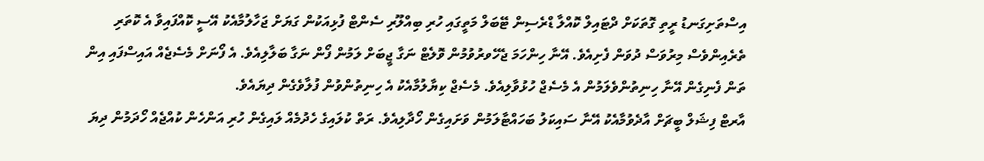އިސްތަށިގަނޑު ރީތި ގޮތަކަށް ދްޓައިލް ކޮއްލާ ޑްރެސިން ޓޭބަލް މަތީގައި ހުރި ބިއްލޫރި ސެންޓް ފުޅިއަކުން ގަޔަށް ޖަހާލުމާއެކު އޭސީ ކޮއްފައިވާ އެ ކޮތަރި ތެރެއިންވެސް މިރުވަސް ދުވަން ފެށިއެވެ. އޭނާ ހިންހަމަ ޖެހޭވރުވުމުން ވޮލެޓް ނަގާ ޖީބަށް ލަމުން ފޯން ނަގާ ބަލާލިއެވެ. އެ ފޯނަށް މެސެޖެއް އައިސްފައި އިން ތަން ފެނިގެން އޭނާ ހިނިތުންވެލަމުން އެ މެސެޖް ހުޅުވާލިއެވެ. މެސެޖް ކިޔާލުމާއެކު އެ ހިނިތުންވުން ފުލާވެގެން ދިޔައެވެ.
އާރޓް ފިޝަލް ބީޗަށް އާދެވުމާއެކު އޭނާ ސައިކަލު ބަހައްޓާލަމުން ވަށައިގެން ހޯދާލިއެވެ. ރަތް ކުލައިގެ ހެދުމެއް ލައިގެން ހުރި އަންހެން ކުއްޖެއް ހޯދަމުން ދިޔަ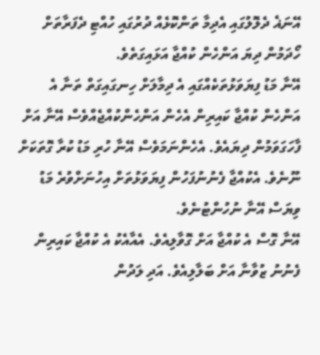އޭނަޣެ ދެލޮލުގައި އެދިމާ ތަންކޮޅެއް ދުރުގައި ހުއްޓި ދެފަރާތަށް ހޯދަމުން ދިޔަ އަންހެން ކުއްޖާ އަޅައިގަތެވެ.
އޭނާ މަޑު ފިޔަވަޅުތަކެއްގައި އެ ދިމާލަށް ހިނގައިގަތް ތަނާ އެ އަންހެން ކުއްޖާ ކައިރިން އެހެން އަންހެންކުއްޖެއްވެސް އޭނާ އަށް ފާހަގަވަމުން ދިޔައެވެ. އެހެންނަމަވެސް އޭނާ ހުރި މަޑު ކުރާ ގޮތަކަށް ނޫނެވެ. އެކުއްޖާ ފެނުނުފަހުން ފިޔަވަޅުތަށް އިހުނަށްވުރެ މަޑު ވިޔަސް އޭނާ ނުހުންޓުނެވެ.
އޭނާ ގޮސް އެ ކުއްޖާ އަށް ގޮވާލިއެވެ. އެއާއެކު އެ ކުއްޖާ ކައިރިން ފެނުނު ޒުވާނާ އަށް ބަލާލިއެވެ. އަދި ލަދުން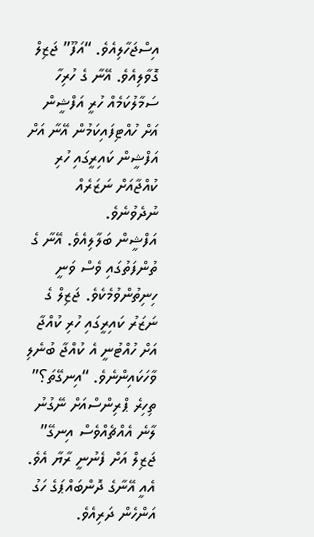އިސްޖަހާލިއެވެ. “އަފޫ” ޖަޒިލް ގޮވާލިއެވެ. އޭނާ ގެ ހުރިހާ ސަމާލުކަމެއް ހުރީ އަފްޝީން އަށް ހުއްޓިފައިކަމުން އޭނާ އަށް އަފްޝީން ކައިރީގައި ހުރި ކުއްޖާއަށް ނަޒަރެއް ނުދެވުނެވެ.
އަފްޝީން ބަލާލިއެވެ. އޭނާ ގެ ތުންފަތުގައި ވެސް ވަނީ ހިނިތުންވުމެކެވެ. ޖަޒިލް ގެ ނަޒަރު ކައިރީގައި ހުރި ކުއްޖާ އަށް ހުއްޓުނީ އެ ކުއްޖާ ބުނެލި ވާހަކައިންނެވެ. “އިނގޭތަ؟” ތިހިރެ ޕްރިންސްއަށް ނޭގުނު ލާނެ އެއްޗެއްވެސް އިނގޭ” ޖަޒިލް އަށް ފެނުނީ ރާޔާ އެވެ. އެއީ އޭނާގެ ދޮންބައްޕަގެ ހަގު އަންހެން ދަރިއެވެ.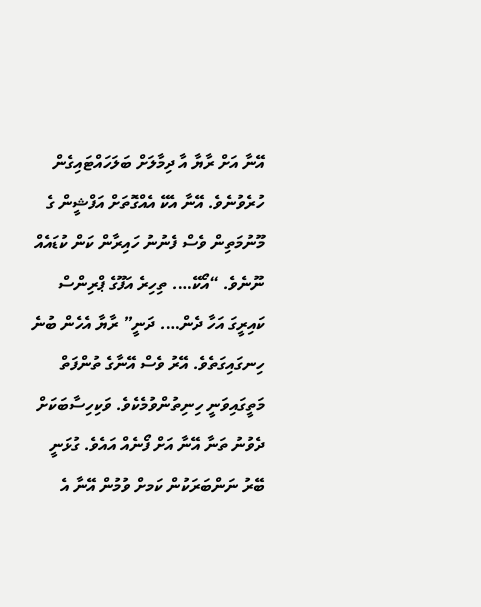އޭނާ އަށް ރާޔާ އާ ދިމާލަށް ބަލަހައްޓައިގެން ހުރެވުނެވެ. އޭނާ އެކޭ އެއްގޮތަށް އަފްޝީން ގެ މޫނުމަތިން ވެސް ފެނުނު ހައިރާން ކަން ކުޑައެއް ނޫނެވެ. “އޯކޭ…. ތިހިރެ އަފޫގެ ޕްރިންސް ކައިރީގަ އަހާ ދެން…. ދަނީ” ރާޔާ އެހެން ބުނެ ހިނގައިގަތެވެ. އޭރު ވެސް އޭނާގެ ތުންފަތް މަތީގައިވަނީ ހިނިތުންވުމެކެވެ. ވަކިހިސާބަކަށް ދެވުނު ތަނާ އޭނާ އަށް ފޯނެއް އައެވެ. ގުޅަނީ ބޭރު ނަންބަރަކުން ކަމށް ވުމުން އޭނާ އެ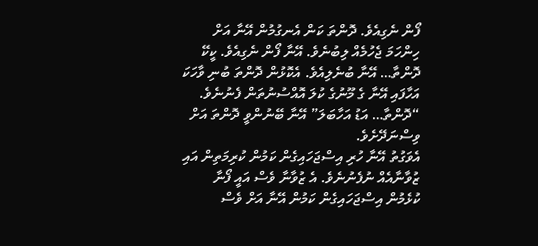ފޯން ނެގިއެވެ. ދޮންތަ ކަން އެނގުމުން އޭނާ އަށް ހިންހަމަ ޖެހުމެއް ލިބުނެވެ. އޭނާ ފޯން ނެގިއެވެ. ކީކޭ ދޮންތާ… އޭނާ ބުނެލިއެވެ. އެކޮޅުން ދޮންތަ ބުނި ވާހަކަ އަހާފައި އޭނާ ގެ މޫނުގެ ކުލަ އޮއްސުނުތަން ފެނުނެވެ.
“ދޮންތާ… އަޑު އަހާބަލަ” އޭނާ ބޭނުންވީ ދޮންތަ އަށް ވިސްނަދޭށެވެ.
އެވަގުތު އޭނާ ހުރި އިސްޖަހައިގެން ކަމުން ކުރިމަތިން އައި ޒުވާނާއެއް ނުފެނުނެވެ. އެ ޒުވާނާ ވެސް އައީ ފޯނާ ކުޅެމުން އިސްޖަހައިގެން ކަމުން އޭނާ އަށް ވެސް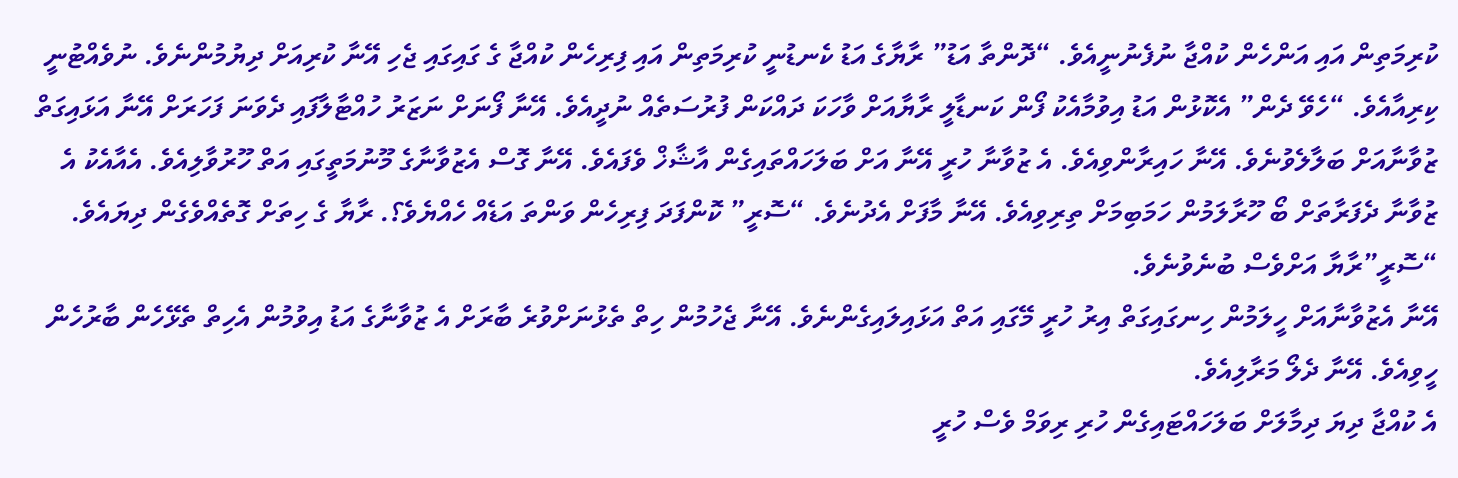ކުރިމަތިން އައި އަންހެން ކުއްޖާ ނުފެނުނީއެވެ. “ދޮންތާ އަޑު” ރާޔާގެ އަޑު ކެނޑުނީ ކުރިމަތިން އައި ފިރިހެން ކުއްޖާ ގެ ގައިގައި ޖެހި އޭނާ ކުރިއަށް ދިޔުމުންނެވެ. ނުވެއްޓުނީ ކިރިއާއެވެ. “ހެވޭ ދެން” އެކޮޅުން އަޑު އިވުމާއެކު ފޯން ކަނޑާލީ ރާޔާއަށް ވާހަކަ ދައްކަން ފުރުސަތެއް ނުދީއެވެ. އޭނާ ފޯނަށް ނަޒަރު ހުއްޓާލާފައި ދެވަނަ ފަހަރަށް އޭނާ އަޅައިގަތް ޒުވާނާއަށް ބަލާލެވުނެވެ. އޭނާ ހައިރާންވިއެވެ. އެ ޒުވާނާ ހުރީ އޭނާ އަށް ބަލަހައްތައިގެން އާޝާޚް ވެފައެވެ. އޭނާ ގޮސް އެޒުވާނާގެ މޫނުމަތީގައި އަތް ހޫރުވާލިއެވެ. އެއާއެކު އެ ޒުވާނާ ދެފަރާތަށް ބޯ ހޫރާލަމުން ހަމަބިމަށް ތިރިވިއެވެ. އޭނާ މާފަށް އެދުނެވެ. “ސޮރީ” ކޮންފަދަ ފިރިހެން ވަންތަ އަޑެއް ހެއްޔެވެ؟. ރާޔާ ގެ ހިތަށް ގޮތެއްވެގެން ދިޔައެވެ. “ސޮރީ”ރާޔާ އަށްވެސް ބުނެވުނެވެ.
އޭނާ އެޒުވާނާއަށް ހީލަމުން ހިނގައިގަތް އިރު ހުރީ މޭގައި އަތް އަޅައިލައިގެންނެވެ. އޭނާ ޖެހުމުން ހިތް ތެޅުނަށްވުރެ ބާރަށް އެ ޒުވާނާގެ އަޑު އިވުމުން އެހިތް ތެޅޭހެން ބާރުހެން ހީވިއެވެ. އޭނާ ދެލޯ މަރާލިއެވެ.
އެ ކުއްޖާ ދިޔަ ދިމާލަށް ބަލަހައްޓައިގެން ހުރި ރިވަމް ވެސް ހުރީ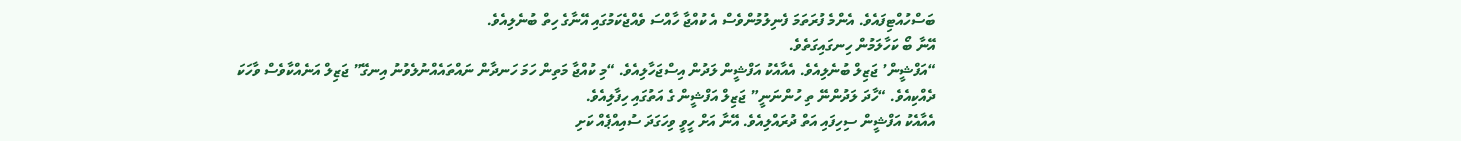ބަސްހުއްޓިފައެވެ. އެންމެ ފުރަތަމަ ފެނިލުމުންވެސް އެ ކުއްޖާ ހާއްސަ ވެއްޖެކަމުގައި އޭނާގެ ހިތް ބުނެލިއެވެ.
އޭނާ ބޯ ކަހާލަމުން ހިނގައިގަތެވެ.
“އަފްޝީން’ ޖަޒިލް ބުނެލިއެވެ. އެއާއެކު އަފްޝީން ލަދުން އިސްޖަހާލިއެވެ. “މި ކުއްޖާ މަތިން ހަމަ ހަނދާން ނައްތައެއްނުލެވުނު އިނގޭ” ޖަޒިލް އަނެއްކާވެސް ވާހަކަ ދެއްކިއެވެ. “ހާދަ ލަދުންނޭ ތި ހުންނަނީ” ޖަޒިލް އަފްޝީން ގެ އަތުގައި ހިފާލިއެވެ.
އެއާއެކު އަފްޝީން ސިހިފައި އަތް ދުރައްލިއެވެ. އޭނާ އަށް ހީވީ ވިހަގަދަ ސުއިއްޕެއް ކަށި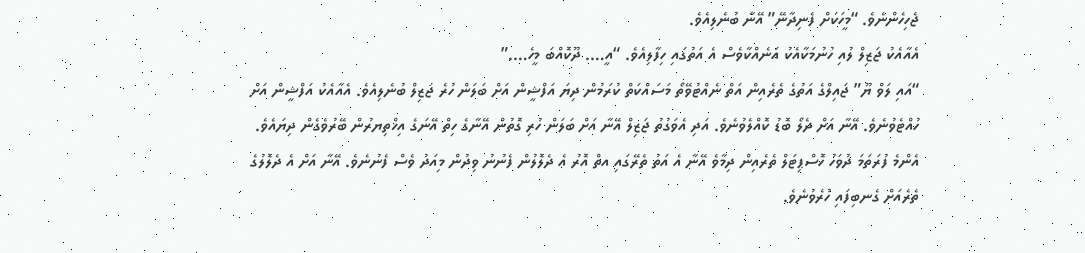ޖެހިހެންނެވެ. “މީހަކަށް ފެނިދާނޭ” އޭނާ ބުނެލިއެވެ.
އެއާއެކު ޖަޒިލް ލުއި ހުނުމަކާއެކު އަނެއްކާވެސް އެ އަތުގައި ހިފާލިއެވެ. “އީ…. ދޫކޮއްބަ މީހެ….”
“އައި ލަވް ޔޫ” ޖައިލްގެ އަތުގެ ތެރެއިން އަތް ނެއްޓުވޭތޯ މަސައްކަތް ކުރަމުން ދިޔަ އަފްޝީން އަށް ބަލަން ހުރެ ޖަޒިލް ބުނެލިއެވެ. އެއާއެކު އަފްޝީން އަށް ހުއްޓެވުނެވެ. އޭނާ އަށް ދެލޯ ބޮޑު ކޮއްލެވުނެވެ. އަދި އެވަގުތު ޖަޒިލް އޭނާ އަށް ބަލަން ހުރި ގޮތުން އޭނާގެ ހިތް އޭނަގެ އިޚްތިޔރުން ބޭރުވެގެން ދިޔައެވެ. އެންމެ ފުރަތަމަ ދުވަހު ހޮސްޕިޓަލް ތެރެއިން ދިމާވެ އޭނާ އެ އަތު ތެރޭގައި އތް އޮރު އެ ދެލޮލުން ފެނުނު ވިދުން މިއަދު ވެސް ފެނުނެވެ. އޭނާ އަށް އެ ދެލޮލުގެ ތެރެއަށް ގެނބިފައި ހުރެވުނެވެ.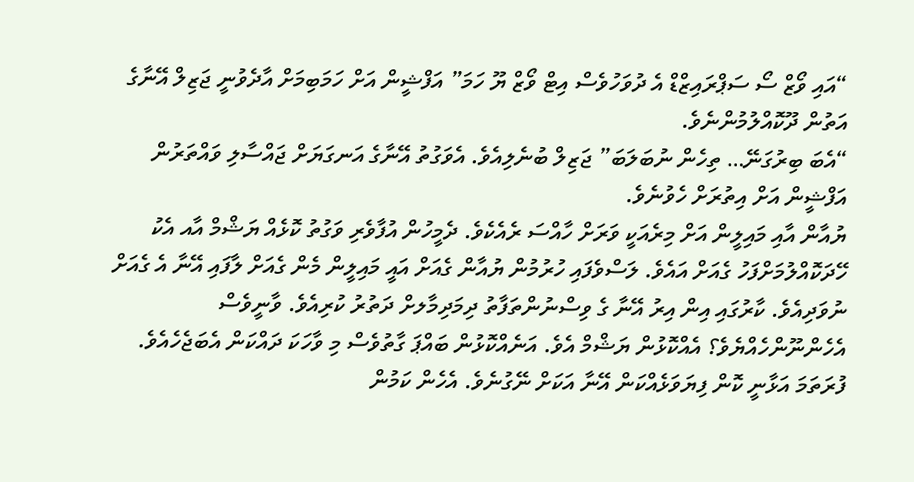“އައި ވޯޒް ސޯ ސަޕްރައިޒްޑް އެ ދުވަހުވެސް އިޓް ވޯޒް ޔޫ ހަމަ” އަފްޝީން އަށް ހަމަބިމަށް އާދެވުނީ ޖަޒިލް އޭނާގެ އަތުން ދޫކޮއްލުމުންނެވެ.
“އެބަ ބިރުގަނޭ… ތިހެން ނުބަލަބަ” ޖަޒިލް ބުނެލިއެވެ. އެވަގުތު އޭނާގެ އަނގަޔަށް ޖައްސާލި ވައްތަރުން އަފްޝީން އަށް އިތުރަށް ހެވުނެވެ.
ޔުއާން އާއި މައިލީން އަށް މިރެއަކީ ވަރަށް ހާއްސަ ރެއެކެވެ. ދެމީހުން އުފާވެރި ވަގުތު ކޮޅެއް ޔަޝްމް އާއ އެކު ހޭދަކޮއްލުމަށްފަހު ގެއަށް އައެވެ. ލަސްވެފައި ހުރުމުން ޔުއާން ގެއަށް އައީ މައިލީން މެން ގެއަށް ލާފައި އޭނާ އެ ގެއަށް ނުވަދިއެވެ. ކާރުގައި އިން އިރު އޭނާ ގެ ވިސްނުންތަފާތު ދިމަދިމާލށް ދަތުރު ކުރިއެވެ. ވާނީވެސް އެހެންނޫންހެއްޔެވެ؟ އެއްކޮޅުން ޔަޝްމް އެވެ. އަނެއްކޮޅުން ބައްޕަ ގާތުވެސް މި ވާހަކަ ދައްކަން އެބަޖެހެއެވެ. ފުރަތަމަ އަޅާނީ ކޮން ފިޔަވަޅެއްކަން އޭނާ އަކަށް ނޭގުނެވެ. އެހެން ކަމުން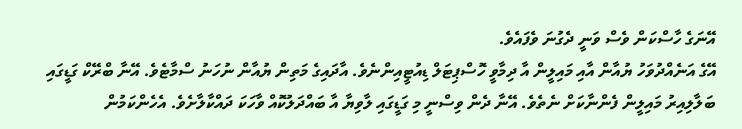އޭނަގެ ހާސްކަން ވެސް ވަނީ ދެގުނަ ވެފައެވެ.
އޭގެ އަނެއްދުވަހު ޔުއާން އާއި މައިލީން އާ ދިމާވީ ހޮސްޕިޓަލް ޑިއުޓީއިންނެވެ. އާދައިގެ މަތިން ޔުއާން ނުހަނު ސްމާޓެވެ. އޭނާ ބްރޭކް ގަޑީގައި ބަލާލިއިރު މައިލީން ފެންނާކަށް ނެތެވެ. އޭނާ ދެން ވިސްނީ މި ގަޑީގައި ލާވިޔާ އާ ބައްދަލުކޮއް ވާހަކަ ދައްކާލާށެވެ. އެހެންކަމުން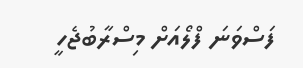ފަސްވަނަ ފްލޯއަށް މިސްރާބުޖެހީ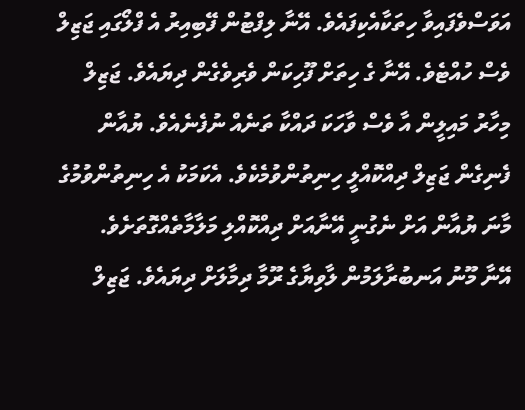އަވަސްވެފައިވާ ހިތަކާއެކިފައެވެ. އޭނާ ލިފްޓުން ފޭބިއިރު އެ ފްލޯގައި ޖަޒިލް ވެސް ހުއްޓެވެ. އޭނާ ގެ ހިތަށް ފޫހިކަން ވެރިވެގެން ދިޔައެވެ. ޖަޒިލް މިހާރު މައިލީން އާ ވެސް ވާހަކަ ދައްކާ ތަނެއް ނުފެނެއެވެ. ޔުއާން ފެނިގެން ޖަޒިލް ދިއްކޮއްލީ ހިނިތުންވުމެކެވެ. އެކަމަކު އެ ހިނިތުންވުމުގެ މާނަ ޔުއާން އަށް ނެގުނީ އޭނާއަށް ދިއްކޮއްލި މަލާމާތެއްގޮތަށެވެ.
އޭނާ މޫނު އަނބުރާލަމުން ލާވިޔާގެ ރޫމާ ދިމާލަށް ދިޔައެވެ. ޖަޒިލް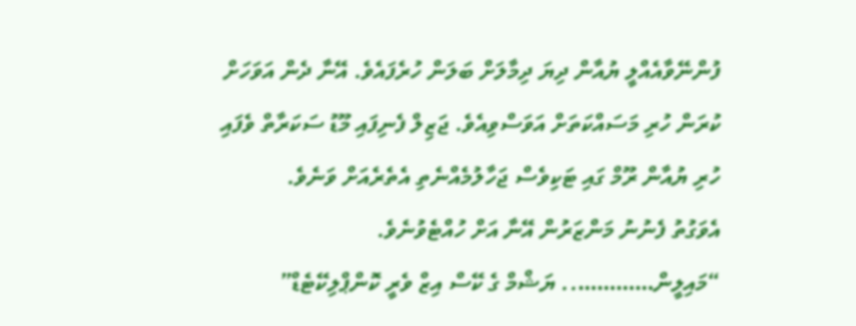ފުންނޭވާއެއްލީ ޔުއާން ދިޔަ ދިމާލަށް ބަލަން ހުރެފައެވެ. އޭނާ ދެން އަވަހަށް ކުރަން ހުރި މަސައްކަތަށް އަވަސްވިއެވެ. ޖަޒިލް ފެނިފައި މޫޑު ސަކަރާތް ވެފައި ހުރި ޔުއާން ރޫމް ގައި ޓަކިވެސް ޖަހާލުމެއްނެތި އެތެރެއަށް ވަނެވެ.
އެވަގުތު ފެނުނު މަންޒަރުން އޭނާ އަށް ހުއްޓެވުނެވެ.
“މައިލީން………….. ޔަޝްމް ގެ ކޭސް އިޒް ވެރީ ކޮންޕްލިކޭޓެޑް”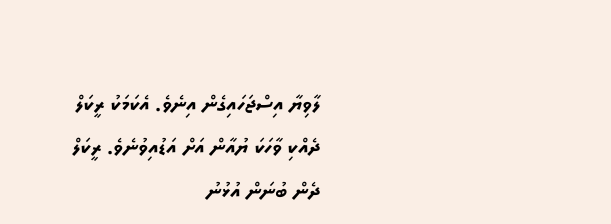ލާވިޔާ އިސްޖަހައިގެން އިނެވެ. އެކަމަކު ރީކަލް ދެއްކި ވާހަކަ ޔުއާން އަށް އަޑުއިވުނެވެ. ރީކަލް ދެން ބުނަން އުޅުނު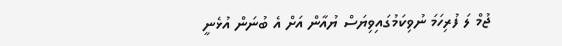ޖުމް ލަ ފުރިހަމަ ނުވިކަމުގައިވިޔަސް ޔުއާން އަށް އެ ބުނަން އުޅެނީ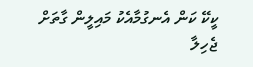ކީކޭ ކަން އެނގުމާއެކު މައިލީން ގާތަށް ޖެހިލާ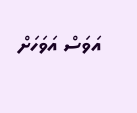އަވަސް އަވަހަށް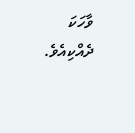ވާހަކަ ދެއްކިއެވެ.